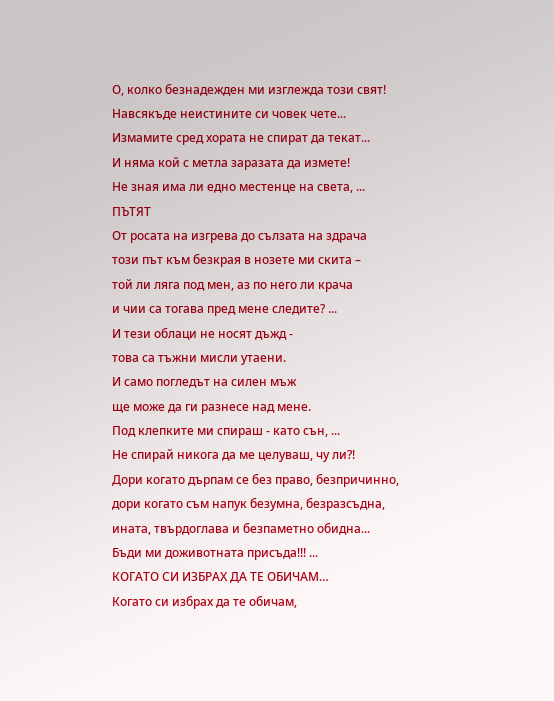О, колко безнадежден ми изглежда този свят!
Навсякъде неистините си човек чете...
Измамите сред хората не спират да текат...
И няма кой с метла заразата да измете!
Не зная има ли едно местенце на света, ...
ПЪТЯТ
От росата на изгрева до сълзата на здрача
този път към безкрая в нозете ми скита –
той ли ляга под мен, аз по него ли крача
и чии са тогава пред мене следите? ...
И тези облаци не носят дъжд -
това са тъжни мисли утаени.
И само погледът на силен мъж
ще може да ги разнесе над мене.
Под клепките ми спираш - като сън, ...
Не спирай никога да ме целуваш, чу ли?!
Дори когато дърпам се без право, безпричинно,
дори когато съм напук безумна, безразсъдна,
ината, твърдоглава и безпаметно обидна...
Бъди ми доживотната присъда!!! ...
КОГАТО СИ ИЗБРАХ ДА ТЕ ОБИЧАМ…
Когато си избрах да те обичам,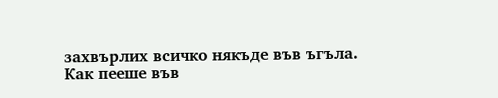захвърлих всичко някъде във ъгъла.
Как пееше във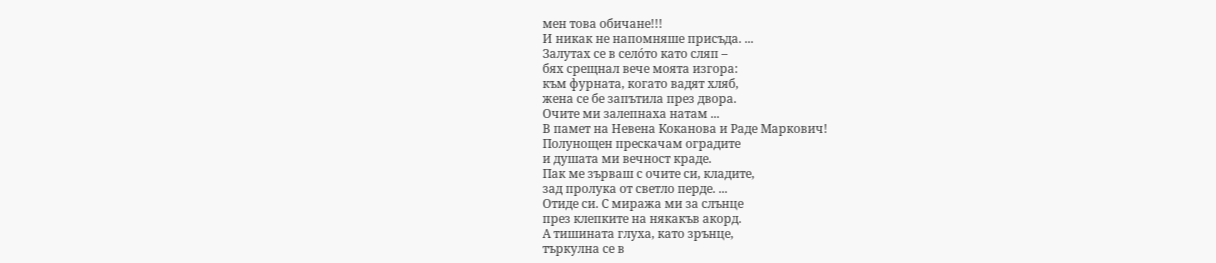мен това обичане!!!
И никак не напомняше присъда. ...
Залутах се в селóто като сляп –
бях срещнал вече моята изгора:
към фурната, когато вадят хляб,
жена се бе запътила през двора.
Очите ми залепнаха натам ...
В памет на Невена Коканова и Раде Маркович!
Полунощен прескачам оградите
и душата ми вечност краде.
Пак ме зърваш с очите си, кладите,
зад пролука от светло перде. ...
Отиде си. С миража ми за слънце
през клепките на някакъв акорд.
А тишината глуха, като зрънце,
търкулна се в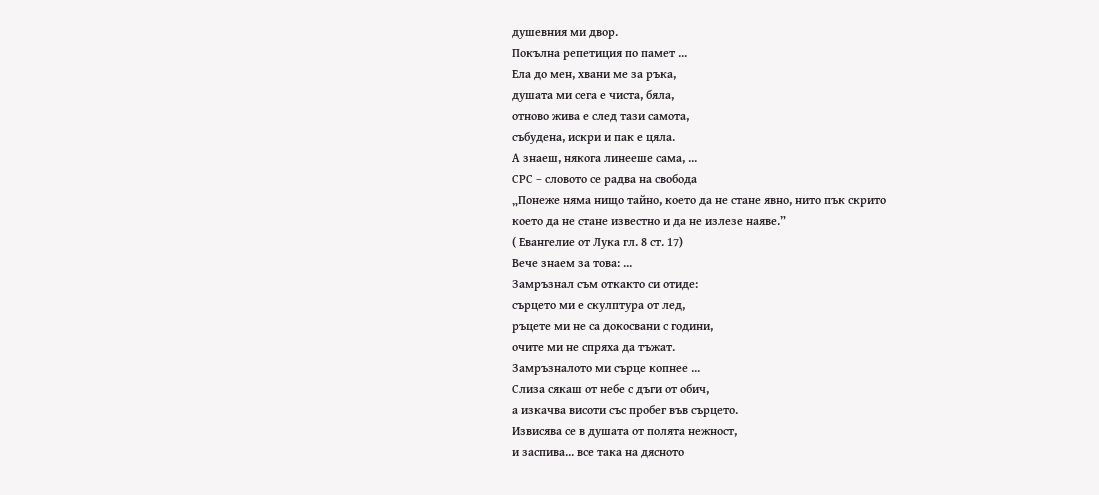душевния ми двор.
Покълна репетиция по памет ...
Ела до мен, хвани ме за ръка,
душата ми сега е чиста, бяла,
отново жива е след тази самота,
събудена, искри и пак е цяла.
А знаеш, някога линееше сама, ...
СРС – словото се радва на свобода
„Понеже няма нищо тайно, което да не стане явно, нито пък скрито
което да не стане известно и да не излезе наяве.”
( Евангелие от Лука гл. 8 ст. 17)
Вече знаем за това: ...
Замръзнал съм откакто си отиде:
сърцето ми е скулптура от лед,
ръцете ми не са докосвани с години,
очите ми не спряха да тъжат.
Замръзналото ми сърце копнее ...
Слиза сякаш от небе с дъги от обич,
а изкачва висоти със пробег във сърцето.
Извисява се в душата от полята нежност,
и заспива... все така на дясното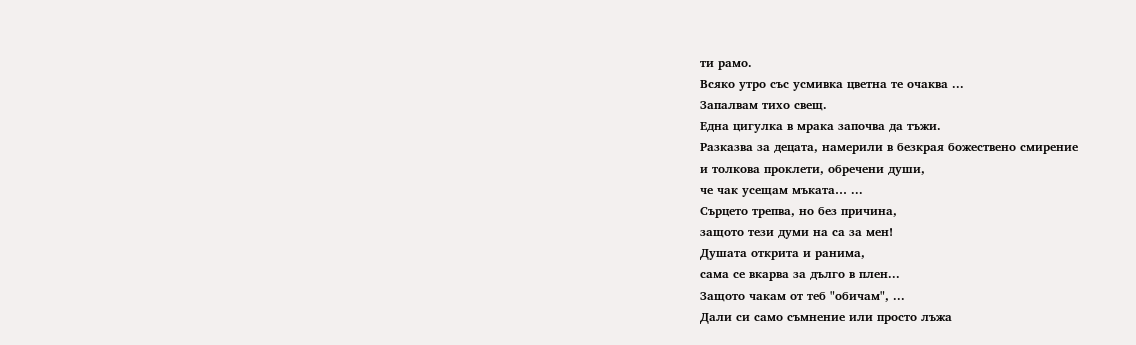ти рамо.
Всяко утро със усмивка цветна те очаква ...
Запалвам тихо свещ.
Една цигулка в мрака започва да тъжи.
Разказва за децата, намерили в безкрая божествено смирение
и толкова проклети, обречени души,
че чак усещам мъката… ...
Сърцето трепва, но без причина,
защото тези думи на са за мен!
Душата открита и ранима,
сама се вкарва за дълго в плен...
Защото чакам от теб "обичам", ...
Дали си само съмнение или просто лъжа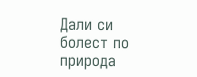Дали си болест по природа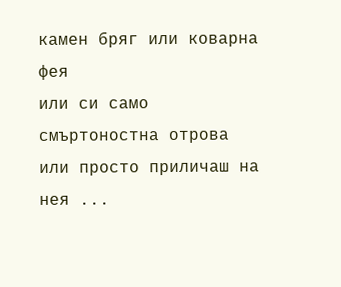камен бряг или коварна фея
или си само смъртоностна отрова
или просто приличаш на нея ...